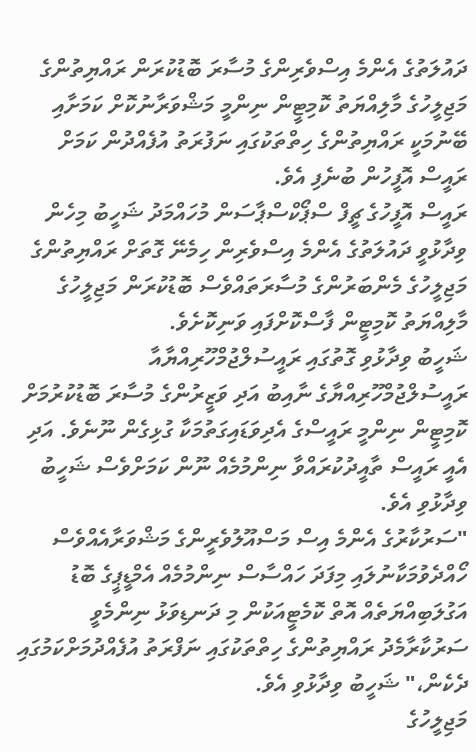ދައުލަތުގެ އެންމެ އިސްވެރިންގެ މުސާރަ ބޮޑުކުރަން ރައްޔިތުންގެ މަޖިލީހުގެ މާލިއްޔަތު ކޮމިޓީން ނިންމީ މަޝްވަރާނުކޮށް ކަމަށާއި ބޭނުމަކީ ރައްޔިތުންގެ ހިތްތަކުގައި ނަފުރަތު އުފެއްދުން ކަމަށް ރައީސް އޮފީހުން ބުނެފި އެވެ.
ރައީސް އޮފީހުގެ ޗީފް ސްޕޯކްސްޕާސަން މުހައްމަދު ޝަހީބު މިހެން ވިދާޅުވީ ދައުލަތުގެ އެންމެ އިސްވެރިން ހިމެނޭ ގޮތަށް ރައްޔިތުންގެ މަޖިލީހުގެ މެންބަރުންގެ މުސާރަތައްވެސް ބޮޑުކުރަން މަޖިލީހުގެ މާލިއްޔަތު ކޮމިޓީން ފާސްކޮށްފައި ވަނިކޮށެވެ.
ޝަހީބު ވިދާޅުވި ގޮތުގައި ރައީސުލްޖުމްހޫރިއްޔާއާ ރައީސުލްޖުމްހޫރިއްޔާގެ ނާއިބު އަދި ވަޒީރުންގެ މުސާރަ ބޮޑުކުރުމަށް ކޮމިޓީން ނިންމީ ރައީސްގެ އެދިވަޑައިގަތުމަކާ ގުޅިގެން ނޫނެވެ. އަދި އެއީ ރައީސް ތާއީދުކުރައްވާ ނިންމުމެއް ނޫން ކަމަށްވެސް ޝަހީބު ވިދާޅުވި އެވެ.
"ސަރުކާރުގެ އެންމެ އިސް މަސްއޫލުވެރީންގެ މަޝްވަރާއެއްވެސް ހޯއްދެވުމަކާނުލައި މިފަދަ ހައްސާސް ނިންމުމެއް އެމްޑީޕީގެ ބޮޑު އަގުލަބިއްޔަތެއް އޮތް ކޮމެޓީއަކުން މި ދަނޑިވަޅު ނިންމެވީ ސަރުކާރާމެދު ރައްޔިތުންގެ ހިތްތަކުގައި ނަފްރަތު އުފެއްދުމަށްކަމުގައި ދެކެން،" ޝަހީބު ވިދާޅުވި އެވެ.
މަޖިލީހުގެ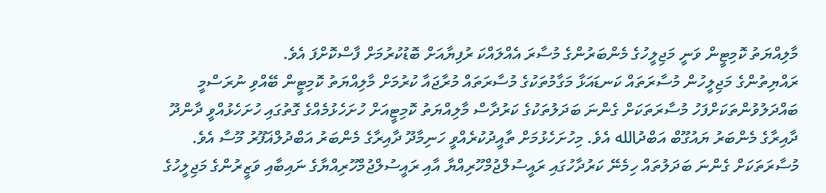މާލިއްޔަތު ކޮމިޓީން ވަނީ މަޖިލީހުގެ މެންބަރުންގެ މުސާރަ އެއްލައްކަ ރުފިޔާއަށް ބޮޑުކުރުމަށް ފާސްކޮށްފަ އެވެ.
ރައްޔިތުންގެ މަޖިލީހުން މުސާރަތައް ކަނޑައަޅާ މަގާމުތަކުގެ މުސާރަތައް މުރާޖައާ ކުރުމަށް މާލިއްޔަތު ކޮމިޓީން ބޭއްވި ނުރަސްމީ ބައްދަލުވުންތަކަށްފަހު މުސާރަތަކަށް ގެންނަ ބަދަލުތަކުގެ ކަރުދާސް މާލިއްޔަތު ކޮމިޓީއަށް ހުށަހެޅުމެއްގެ ގޮތުގައި ހުށަހެޅުއްވީ ދާންދޫ ދާއިރާގެ މެންބަރު ޔައުގޫބް އަބްދުالله އެވެ. މިހުށަހެޅުމަށް ތާއީދުކުރެއްވީ ހަނިމާދޫ ދާއިރާގެ މެންބަރު އަބްދުލްޣަފޫރު މޫސާ އެވެ.
މުސާރަތަކަށް ގެންނަ ބަދަލުތައް ހިމެނޭ ކަރުދާހުގައި ރައީސުލްޖުމްހޫރިއްޔާ އާއި ރައީސުލްޖުމްހޫރިއްޔާގެ ނައިބާއި ވަޒީރުންގެ މަޖިލީހުގެ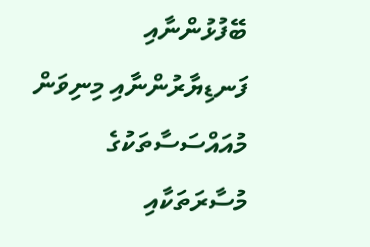ބޭފުޅުންނާއި ފަނޑިޔާރުންނާއި މިނިވަން މުއައްސަސާތަކުގެ މުސާރަތަކާއި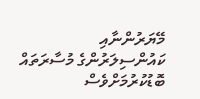މޭޔަރުންނާއި ކައުންސިލަރުންގެ މުސާރަތައް ބޮޑުކުރުމަށްވެސް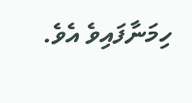ހިމަނާފައިވެ އެވެ.